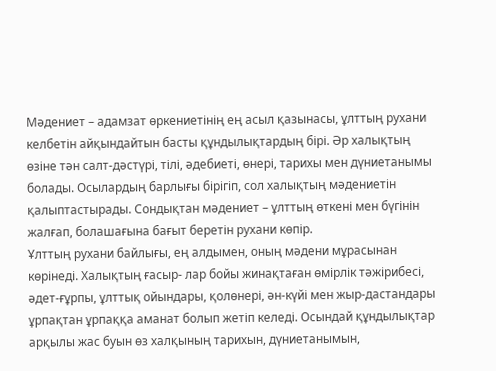Мәдениет – адамзат өркениетінің ең асыл қазынасы, ұлттың рухани келбетін айқындайтын басты құндылықтардың бірі. Әр халықтың өзіне тән салт-дәстүрі, тілі, әдебиеті, өнері, тарихы мен дүниетанымы болады. Осылардың барлығы бірігіп, сол халықтың мәдениетін қалыптастырады. Сондықтан мәдениет – ұлттың өткені мен бүгінін жалғап, болашағына бағыт беретін рухани көпір.
Ұлттың рухани байлығы, ең алдымен, оның мәдени мұрасынан көрінеді. Халықтың ғасыр- лар бойы жинақтаған өмірлік тәжірибесі, әдет-ғұрпы, ұлттық ойындары, қолөнері, ән-күйі мен жыр-дастандары ұрпақтан ұрпаққа аманат болып жетіп келеді. Осындай құндылықтар арқылы жас буын өз халқының тарихын, дүниетанымын,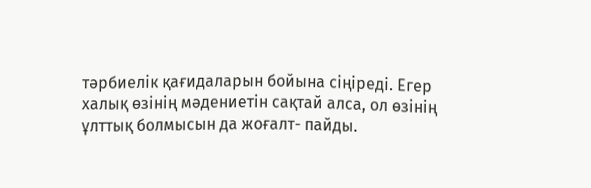тәрбиелік қағидаларын бойына сіңіреді. Егер халық өзінің мәдениетін сақтай алса, ол өзінің ұлттық болмысын да жоғалт- пайды.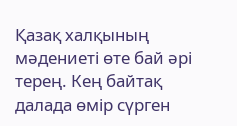Қазақ халқының мәдениеті өте бай әрі терең. Кең байтақ далада өмір сүрген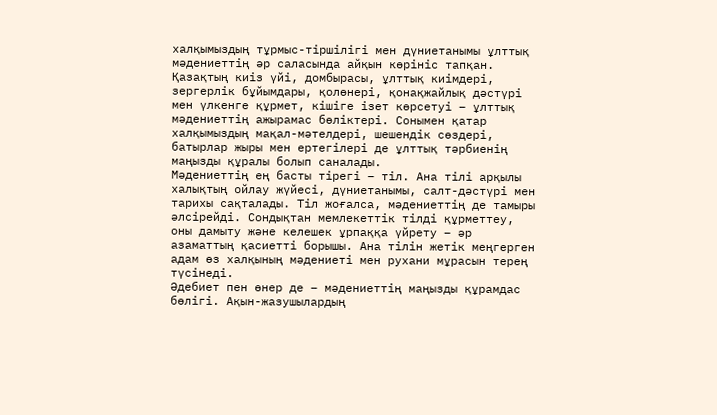халқымыздың тұрмыс-тіршілігі мен дүниетанымы ұлттық мәдениеттің әр саласында айқын көрініс тапқан. Қазақтың киіз үйі, домбырасы, ұлттық киімдері, зергерлік бұйымдары, қолөнері, қонақжайлық дәстүрі мен үлкенге құрмет, кішіге ізет көрсетуі – ұлттық мәдениеттің ажырамас бөліктері. Сонымен қатар халқымыздың мақал-мәтелдері, шешендік сөздері, батырлар жыры мен ертегілері де ұлттық тәрбиенің маңызды құралы болып саналады.
Мәдениеттің ең басты тірегі – тіл. Ана тілі арқылы халықтың ойлау жүйесі, дүниетанымы, салт-дәстүрі мен тарихы сақталады. Тіл жоғалса, мәдениеттің де тамыры әлсірейді. Сондықтан мемлекеттік тілді құрметтеу, оны дамыту және келешек ұрпаққа үйрету – әр азаматтың қасиетті борышы. Ана тілін жетік меңгерген адам өз халқының мәдениеті мен рухани мұрасын терең түсінеді.
Әдебиет пен өнер де – мәдениеттің маңызды құрамдас бөлігі. Ақын-жазушылардың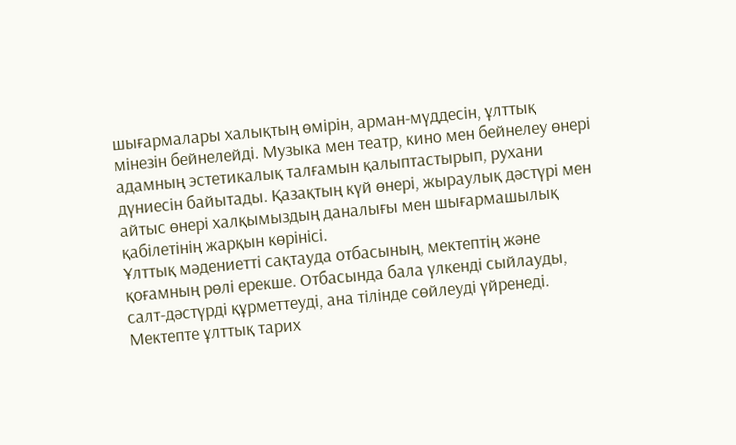шығармалары халықтың өмірін, арман-мүддесін, ұлттық мінезін бейнелейді. Музыка мен театр, кино мен бейнелеу өнері адамның эстетикалық талғамын қалыптастырып, рухани дүниесін байытады. Қазақтың күй өнері, жыраулық дәстүрі мен айтыс өнері халқымыздың даналығы мен шығармашылық қабілетінің жарқын көрінісі.
Ұлттық мәдениетті сақтауда отбасының, мектептің және қоғамның рөлі ерекше. Отбасында бала үлкенді сыйлауды, салт-дәстүрді құрметтеуді, ана тілінде сөйлеуді үйренеді. Мектепте ұлттық тарих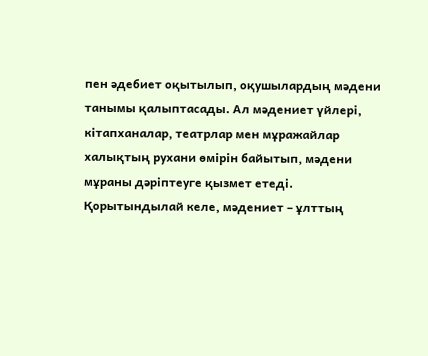пен әдебиет оқытылып, оқушылардың мәдени танымы қалыптасады. Ал мәдениет үйлері, кітапханалар, театрлар мен мұражайлар халықтың рухани өмірін байытып, мәдени мұраны дәріптеуге қызмет етеді.
Қорытындылай келе, мәдениет – ұлттың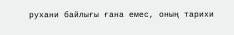рухани байлығы ғана емес, оның тарихи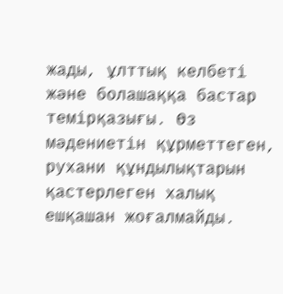жады, ұлттық келбеті және болашаққа бастар темірқазығы. Өз мәдениетін құрметтеген, рухани құндылықтарын қастерлеген халық ешқашан жоғалмайды.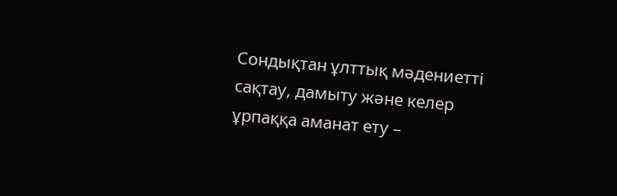Сондықтан ұлттық мәдениетті сақтау, дамыту және келер ұрпаққа аманат ету –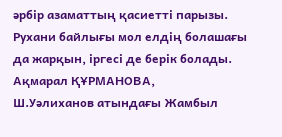әрбір азаматтың қасиетті парызы. Рухани байлығы мол елдің болашағы да жарқын, іргесі де берік болады.
Ақмарал ҚҰРМАНОВА,
Ш.Уәлиханов атындағы Жамбыл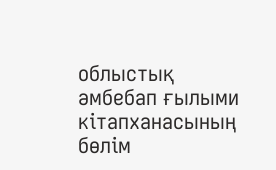облыстық
әмбебап ғылыми кітапханасының бөлім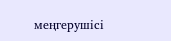меңгерушісі